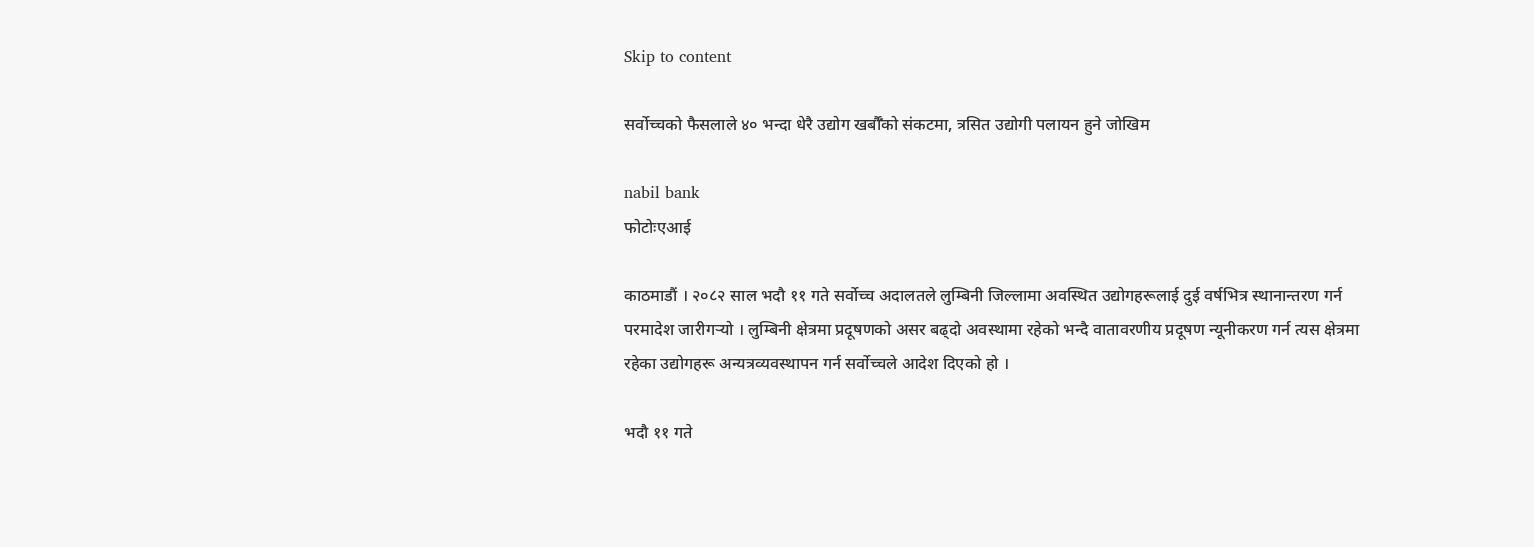Skip to content

सर्वोच्चको फैसलाले ४० भन्दा धेरै उद्योग खर्बौँको संकटमा, त्रसित उद्योगी पलायन हुने जोखिम

nabil bank
फोटोःएआई

काठमाडौं । २०८२ साल भदौ ११ गते सर्वोच्च अदालतले लुम्बिनी जिल्लामा अवस्थित उद्योगहरूलाई दुई वर्षभित्र स्थानान्तरण गर्न परमादेश जारीगर्‍यो । लुम्बिनी क्षेत्रमा प्रदूषणको असर बढ्दो अवस्थामा रहेको भन्दै वातावरणीय प्रदूषण न्यूनीकरण गर्न त्यस क्षेत्रमा रहेका उद्योगहरू अन्यत्रव्यवस्थापन गर्न सर्वोच्चले आदेश दिएको हो ।

भदौ ११ गते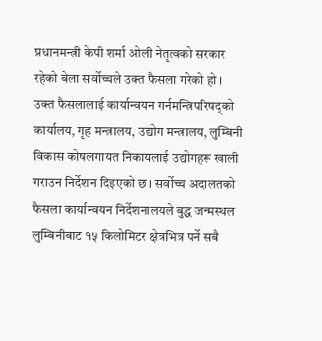प्रधानमन्त्री केपी शर्मा ओली नेतृत्वको सरकार रहेको बेला सर्वोच्चले उक्त फैसला गरेको हो । उक्त फैसलालाई कार्यान्वयन गर्नमन्त्रिपरिषद्को कार्यालय, गृह मन्त्रालय, उद्योग मन्त्रालय, लुम्बिनी विकास कोषलगायत निकायलाई उद्योगहरू खाली गराउन निर्देशन दिइएको छ। सर्वोच्च अदालतको फैसला कार्यान्वयन निर्देशनालयले बुद्ध जन्मस्थल लुम्बिनीबाट १५ किलोमिटर क्षेत्रभित्र पर्ने सबै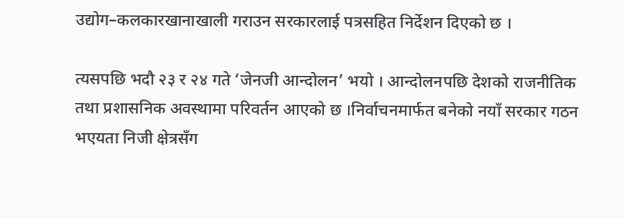उद्योग–कलकारखानाखाली गराउन सरकारलाई पत्रसहित निर्देशन दिएको छ ।

त्यसपछि भदौ २३ र २४ गते ‘जेनजी आन्दोलन’ भयो । आन्दोलनपछि देशको राजनीतिक तथा प्रशासनिक अवस्थामा परिवर्तन आएको छ ।निर्वाचनमार्फत बनेको नयाँ सरकार गठन भएयता निजी क्षेत्रसँग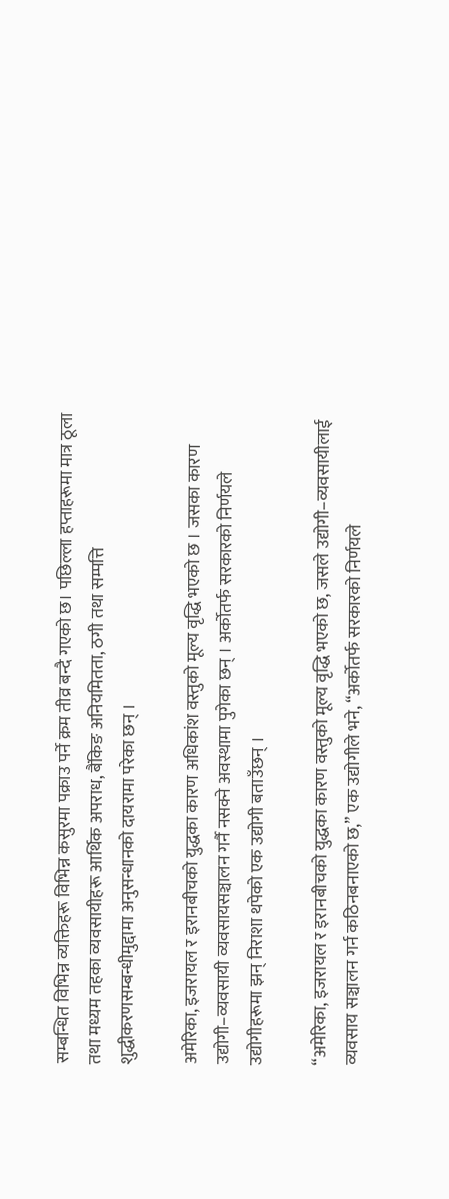सम्बन्धित विभिन्न व्यक्तिहरू विभिन्न कसुरमा पक्राउ पर्ने क्रम तीव्र बन्दै गएको छ। पछिल्ला हप्ताहरूमा मात्र ठूला तथा मध्यम तहका व्यवसायीहरू आर्थिक अपराध, बैंकिङ अनियमितता, ठगी तथा सम्पत्ति शुद्धीकरणसम्बन्धीमुद्दामा अनुसन्धानको दायरामा परेका छन् ।

अमेरिका, इजरायल र इरानबीचको युद्धका कारण अधिकांश वस्तुको मूल्य वृद्धि भएको छ । जसका कारण उद्योगी–व्यवसायी व्यवसायसञ्चालन गर्नै नसक्ने अवस्थामा पुगेका छन् । अर्कोतर्फ सरकारको निर्णयले उद्योगीहरूमा झन् निराशा थपेको एक उद्योगी बताउँछन् ।

“अमेरिका, इजरायल र इरानबीचको युद्धका कारण वस्तुको मूल्य वृद्धि भएको छ, जसले उद्योगी–व्यवसायीलाई व्यवसाय सञ्चालन गर्न कठिनबनाएको छ,” एक उद्योगीले भने, “अर्कोतर्फ सरकारको निर्णयले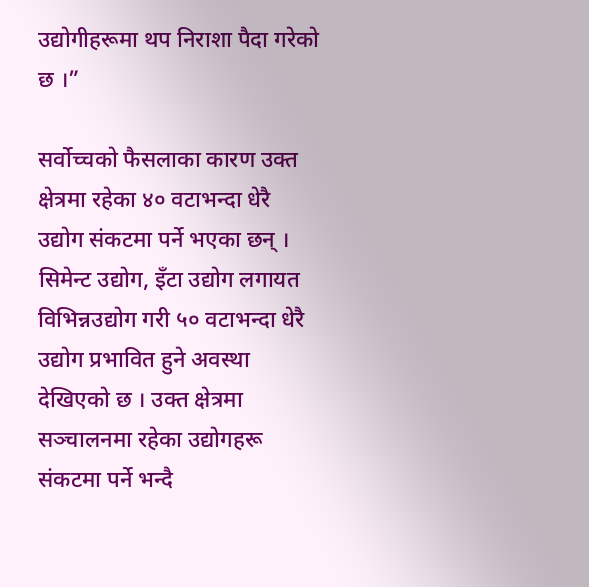उद्योगीहरूमा थप निराशा पैदा गरेको छ ।”

सर्वोच्चको फैसलाका कारण उक्त क्षेत्रमा रहेका ४० वटाभन्दा धेरै उद्योग संकटमा पर्ने भएका छन् । सिमेन्ट उद्योग, इँटा उद्योग लगायत विभिन्नउद्योग गरी ५० वटाभन्दा धेरै उद्योग प्रभावित हुने अवस्था देखिएको छ । उक्त क्षेत्रमा सञ्चालनमा रहेका उद्योगहरू संकटमा पर्ने भन्दै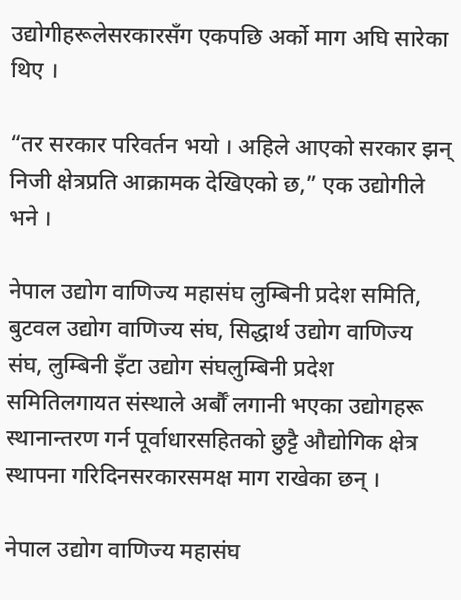उद्योगीहरूलेसरकारसँग एकपछि अर्को माग अघि सारेका थिए ।

“तर सरकार परिवर्तन भयो । अहिले आएको सरकार झन् निजी क्षेत्रप्रति आक्रामक देखिएको छ,” एक उद्योगीले भने ।

नेपाल उद्योग वाणिज्य महासंघ लुम्बिनी प्रदेश समिति, बुटवल उद्योग वाणिज्य संघ, सिद्धार्थ उद्योग वाणिज्य संघ, लुम्बिनी इँटा उद्योग संघलुम्बिनी प्रदेश समितिलगायत संस्थाले अर्बौँ लगानी भएका उद्योगहरू स्थानान्तरण गर्न पूर्वाधारसहितको छुट्टै औद्योगिक क्षेत्र स्थापना गरिदिनसरकारसमक्ष माग राखेका छन् ।

नेपाल उद्योग वाणिज्य महासंघ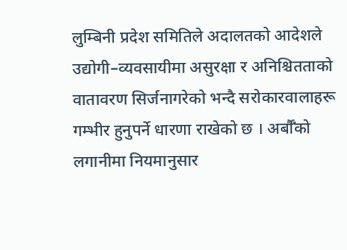लुम्बिनी प्रदेश समितिले अदालतको आदेशले उद्योगी–व्यवसायीमा असुरक्षा र अनिश्चितताको वातावरण सिर्जनागरेको भन्दै सरोकारवालाहरू गम्भीर हुनुपर्ने धारणा राखेको छ । अर्बौँको लगानीमा नियमानुसार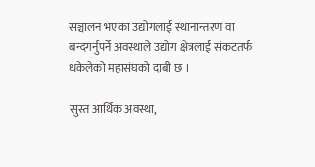सञ्चालन भएका उद्योगलाई स्थानान्तरण वा बन्दगर्नुपर्ने अवस्थाले उद्योग क्षेत्रलाई संकटतर्फ धकेलेको महासंघको दाबी छ ।

सुस्त आर्थिक अवस्था,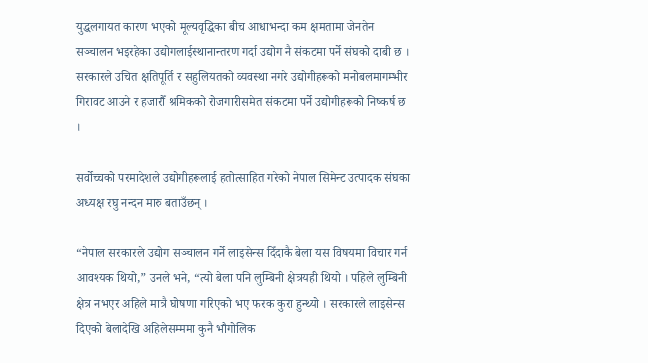युद्धलगायत कारण भएको मूल्यवृद्धिका बीच आधाभन्दा कम क्षमतामा जेनतेन सञ्चालन भइरहेका उद्योगलाईस्थानान्तरण गर्दा उद्योग नै संकटमा पर्ने संघको दाबी छ । सरकारले उचित क्षतिपूर्ति र सहुलियतको व्यवस्था नगरे उद्योगीहरूको मनोबलमागम्भीर गिरावट आउने र हजारौँ श्रमिकको रोजगारीसमेत संकटमा पर्ने उद्योगीहरूको निष्कर्ष छ ।

सर्वोच्चको परमादेशले उद्योगीहरूलाई हतोत्साहित गरेको नेपाल सिमेन्ट उत्पादक संघका अध्यक्ष रघु नन्दन मारु बताउँछन् ।

“नेपाल सरकारले उद्योग सञ्चालन गर्ने लाइसेन्स दिँदाकै बेला यस विषयमा विचार गर्न आवश्यक थियो,” उनले भने, “त्यो बेला पनि लुम्बिनी क्षेत्रयही थियो । पहिले लुम्बिनी क्षेत्र नभएर अहिले मात्रै घोषणा गरिएको भए फरक कुरा हुन्थ्यो । सरकारले लाइसेन्स दिएको बेलादेखि अहिलेसम्ममा कुनै भौगोलिक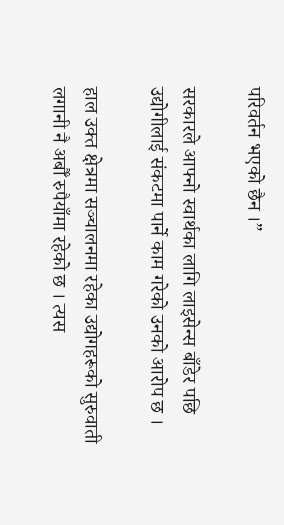परिवर्तन भएको छैन ।”

सरकारले आफ्नो स्वार्थका लागि लाइसेन्स बाँडेर पछि उद्योगीलाई संकटमा पार्ने काम गरेको उनको आरोप छ ।

हाल उक्त क्षेत्रमा सञ्चालनमा रहेका उद्योगहरूको सुरुवाती लगानी नै अर्बौँ रुपैयाँमा रहेको छ । त्यस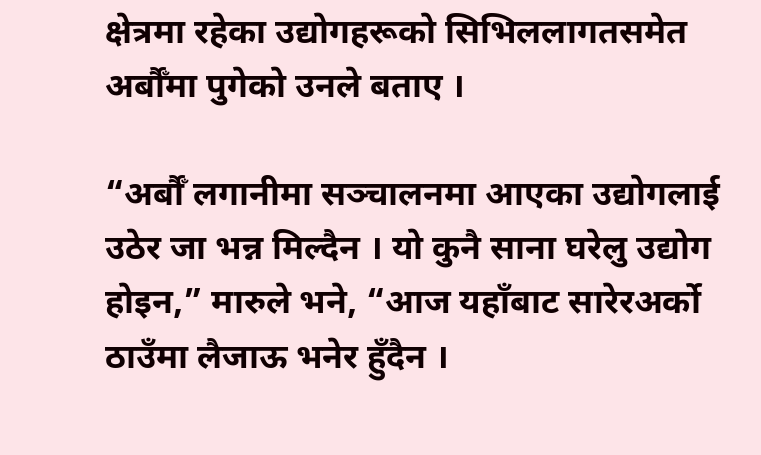क्षेत्रमा रहेका उद्योगहरूको सिभिललागतसमेत अर्बौँमा पुगेको उनले बताए ।

“अर्बौँ लगानीमा सञ्चालनमा आएका उद्योगलाई उठेर जा भन्न मिल्दैन । यो कुनै साना घरेलु उद्योग होइन,” मारुले भने, “आज यहाँबाट सारेरअर्को ठाउँमा लैजाऊ भनेर हुँदैन ।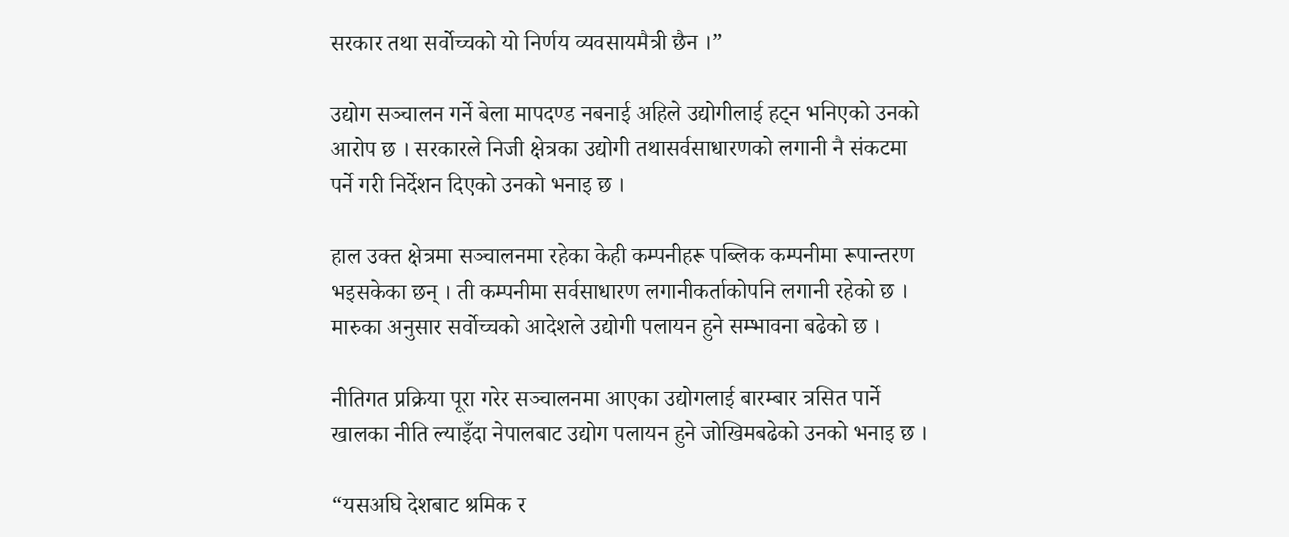सरकार तथा सर्वोच्चको यो निर्णय व्यवसायमैत्री छैन ।”

उद्योग सञ्चालन गर्ने बेला मापदण्ड नबनाई अहिले उद्योगीलाई हट्न भनिएको उनको आरोप छ । सरकारले निजी क्षेत्रका उद्योगी तथासर्वसाधारणको लगानी नै संकटमा पर्ने गरी निर्देशन दिएको उनको भनाइ छ ।

हाल उक्त क्षेत्रमा सञ्चालनमा रहेका केही कम्पनीहरू पब्लिक कम्पनीमा रूपान्तरण भइसकेका छन् । ती कम्पनीमा सर्वसाधारण लगानीकर्ताकोपनि लगानी रहेको छ । मारुका अनुसार सर्वोच्चको आदेशले उद्योगी पलायन हुने सम्भावना बढेको छ ।

नीतिगत प्रक्रिया पूरा गरेर सञ्चालनमा आएका उद्योगलाई बारम्बार त्रसित पार्ने खालका नीति ल्याइँदा नेपालबाट उद्योग पलायन हुने जोखिमबढेको उनको भनाइ छ ।

“यसअघि देशबाट श्रमिक र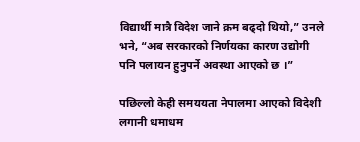विद्यार्थी मात्रै विदेश जाने क्रम बढ्दो थियो,” उनले भने, “अब सरकारको निर्णयका कारण उद्योगी पनि पलायन हुनुपर्ने अवस्था आएको छ ।”

पछिल्लो केही समययता नेपालमा आएको विदेशी लगानी धमाधम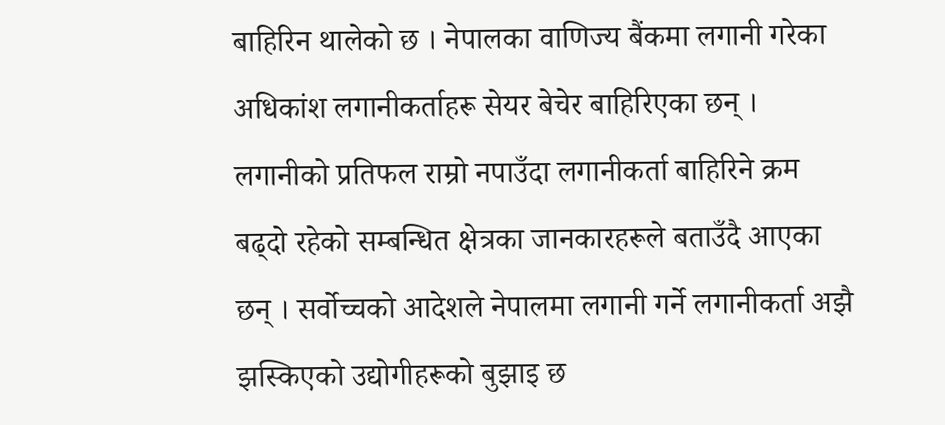बाहिरिन थालेको छ । नेपालका वाणिज्य बैंकमा लगानी गरेका अधिकांश लगानीकर्ताहरू सेयर बेचेर बाहिरिएका छन् । लगानीको प्रतिफल राम्रो नपाउँदा लगानीकर्ता बाहिरिने क्रम बढ्दो रहेको सम्बन्धित क्षेत्रका जानकारहरूले बताउँदै आएका छन् । सर्वोच्चको आदेशले नेपालमा लगानी गर्ने लगानीकर्ता अझै झस्किएको उद्योगीहरूको बुझाइ छ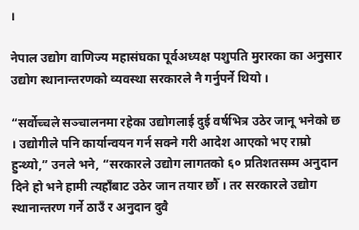।

नेपाल उद्योग वाणिज्य महासंघका पूर्वअध्यक्ष पशुपति मुरारका का अनुसार उद्योग स्थानान्तरणको व्यवस्था सरकारले नै गर्नुपर्ने थियो ।

“सर्वोच्चले सञ्चालनमा रहेका उद्योगलाई दुई वर्षभित्र उठेर जानू भनेको छ । उद्योगीले पनि कार्यान्वयन गर्न सक्ने गरी आदेश आएको भए राम्रो हुन्थ्यो,” उनले भने, “सरकारले उद्योग लागतको ६० प्रतिशतसम्म अनुदान दिने हो भने हामी त्यहाँबाट उठेर जान तयार छौँ । तर सरकारले उद्योग स्थानान्तरण गर्ने ठाउँ र अनुदान दुवै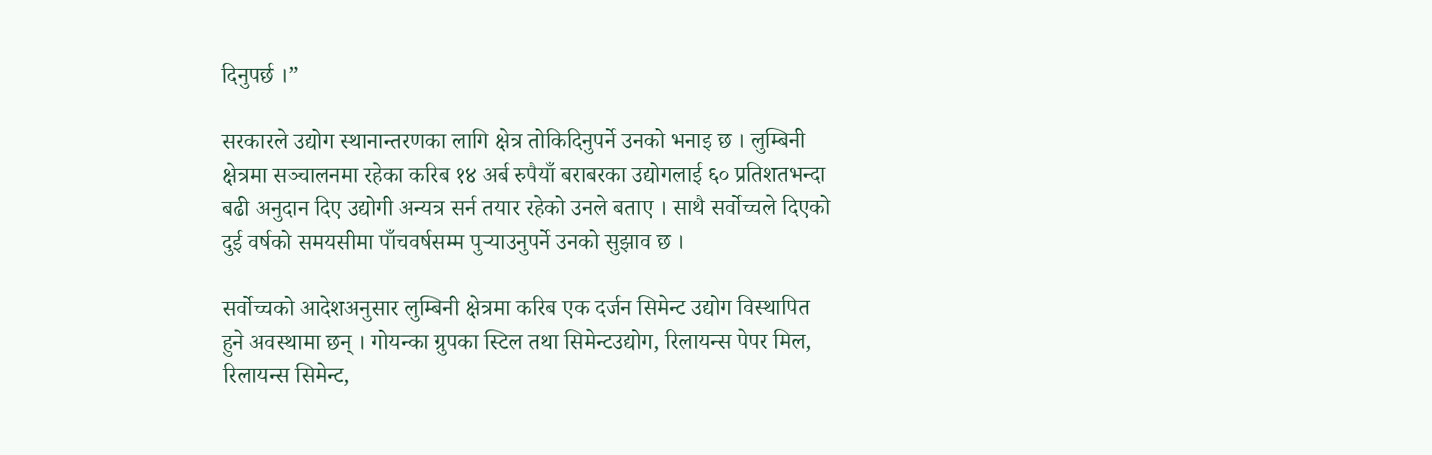दिनुपर्छ ।”

सरकारले उद्योग स्थानान्तरणका लागि क्षेत्र तोकिदिनुपर्ने उनको भनाइ छ । लुम्बिनी क्षेत्रमा सञ्चालनमा रहेका करिब १४ अर्ब रुपैयाँ बराबरका उद्योगलाई ६० प्रतिशतभन्दा बढी अनुदान दिए उद्योगी अन्यत्र सर्न तयार रहेको उनले बताए । साथै सर्वोच्चले दिएको दुई वर्षको समयसीमा पाँचवर्षसम्म पुर्‍याउनुपर्ने उनको सुझाव छ ।

सर्वोच्चको आदेशअनुसार लुम्बिनी क्षेत्रमा करिब एक दर्जन सिमेन्ट उद्योग विस्थापित हुने अवस्थामा छन् । गोयन्का ग्रुपका स्टिल तथा सिमेन्टउद्योग, रिलायन्स पेपर मिल, रिलायन्स सिमेन्ट,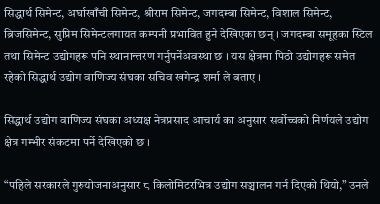सिद्धार्थ सिमेन्ट, अर्घाखाँची सिमेन्ट, श्रीराम सिमेन्ट, जगदम्बा सिमेन्ट, विशाल सिमेन्ट, ब्रिजसिमेन्ट, सुप्रिम सिमेन्टलगायत कम्पनी प्रभावित हुने देखिएका छन् । जगदम्बा समूहका स्टिल तथा सिमेन्ट उद्योगहरू पनि स्थानान्तरण गर्नुपर्नेअवस्था छ । यस क्षेत्रमा पिठो उद्योगहरू समेत रहेको सिद्धार्थ उद्योग वाणिज्य संघका सचिव खगेन्द्र शर्मा ले बताए ।

सिद्धार्थ उद्योग वाणिज्य संघका अध्यक्ष नेत्रप्रसाद आचार्य का अनुसार सर्वोच्चको निर्णयले उद्योग क्षेत्र गम्भीर संकटमा पर्ने देखिएको छ ।

“पहिले सरकारले गुरुयोजनाअनुसार ८ किलोमिटरभित्र उद्योग सञ्चालन गर्न दिएको थियो,” उनले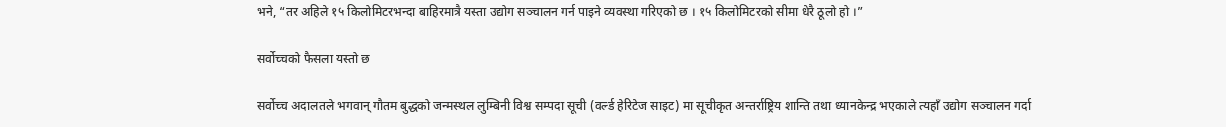भने, “तर अहिले १५ किलोमिटरभन्दा बाहिरमात्रै यस्ता उद्योग सञ्चालन गर्न पाइने व्यवस्था गरिएको छ । १५ किलोमिटरको सीमा धेरै ठूलो हो ।”

सर्वोच्चको फैसला यस्तो छ

सर्वोच्च अदालतले भगवान् गौतम बुद्धको जन्मस्थल लुम्बिनी विश्व सम्पदा सूची (वर्ल्ड हेरिटेज साइट) मा सूचीकृत अन्तर्राष्ट्रिय शान्ति तथा ध्यानकेन्द्र भएकाले त्यहाँ उद्योग सञ्चालन गर्दा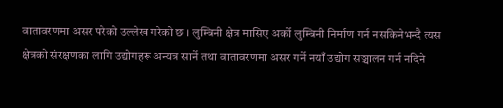वातावरणमा असर परेको उल्लेख गरेको छ । लुम्बिनी क्षेत्र मासिए अर्को लुम्बिनी निर्माण गर्न नसकिनेभन्दै त्यस क्षेत्रको संरक्षणका लागि उद्योगहरू अन्यत्र सार्ने तथा वातावरणमा असर गर्ने नयाँ उद्योग सञ्चालन गर्न नदिने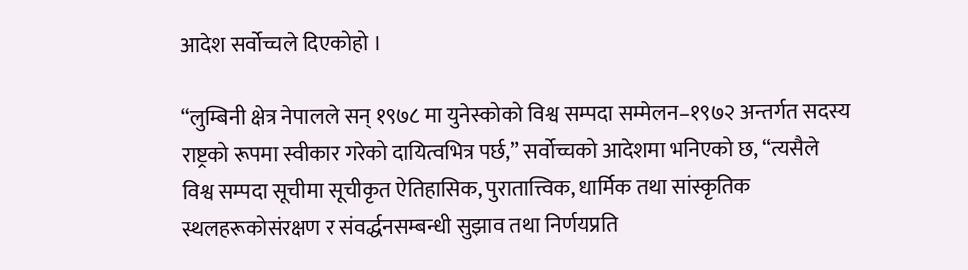आदेश सर्वोच्चले दिएकोहो ।

“लुम्बिनी क्षेत्र नेपालले सन् १९७८ मा युनेस्कोको विश्व सम्पदा सम्मेलन–१९७२ अन्तर्गत सदस्य राष्ट्रको रूपमा स्वीकार गरेको दायित्वभित्र पर्छ,” सर्वोच्चको आदेशमा भनिएको छ, “त्यसैले विश्व सम्पदा सूचीमा सूचीकृत ऐतिहासिक, पुरातात्त्विक, धार्मिक तथा सांस्कृतिक स्थलहरूकोसंरक्षण र संवर्द्धनसम्बन्धी सुझाव तथा निर्णयप्रति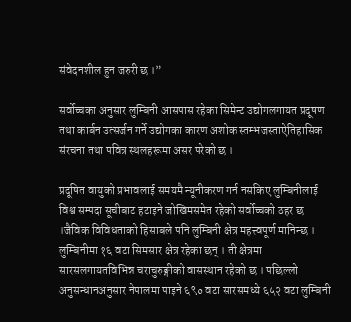संवेदनशील हुन जरुरी छ ।”

सर्वोच्चका अनुसार लुम्बिनी आसपास रहेका सिमेन्ट उद्योगलगायत प्रदूषण तथा कार्बन उत्सर्जन गर्ने उद्योगका कारण अशोक स्तम्भजस्ताऐतिहासिक संरचना तथा पवित्र स्थलहरूमा असर परेको छ ।

प्रदूषित वायुको प्रभावलाई समयमै न्यूनीकरण गर्न नसकिए लुम्बिनीलाई विश्व सम्पदा सूचीबाट हटाइने जोखिमसमेत रहेको सर्वोच्चको ठहर छ ।जैविक विविधताको हिसाबले पनि लुम्बिनी क्षेत्र महत्त्वपूर्ण मानिन्छ । लुम्बिनीमा १६ वटा सिमसार क्षेत्र रहेका छन् । ती क्षेत्रमा सारसलगायतविभिन्न चराचुरुङ्गीको वासस्थान रहेको छ । पछिल्लो अनुसन्धानअनुसार नेपालमा पाइने ६९० वटा सारसमध्ये ६५२ वटा लुम्बिनी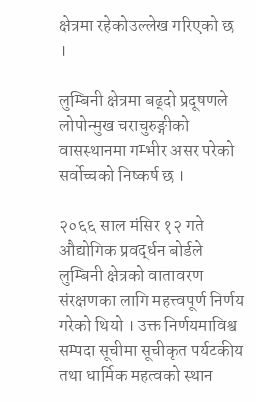क्षेत्रमा रहेकोउल्लेख गरिएको छ ।

लुम्बिनी क्षेत्रमा बढ्दो प्रदूषणले लोपोन्मुख चराचुरुङ्गीको वासस्थानमा गम्भीर असर परेको सर्वोच्चको निष्कर्ष छ ।

२०६६ साल मंसिर १२ गते औद्योगिक प्रवर्द्धन बोर्डले लुम्बिनी क्षेत्रको वातावरण संरक्षणका लागि महत्त्वपूर्ण निर्णय गरेको थियो । उक्त निर्णयमाविश्व सम्पदा सूचीमा सूचीकृत पर्यटकीय तथा धार्मिक महत्वको स्थान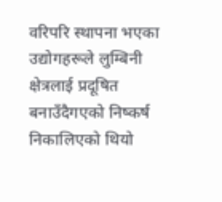वरिपरि स्थापना भएका उद्योगहरूले लुम्बिनी क्षेत्रलाई प्रदूषित बनाउँदैगएको निष्कर्ष निकालिएको थियो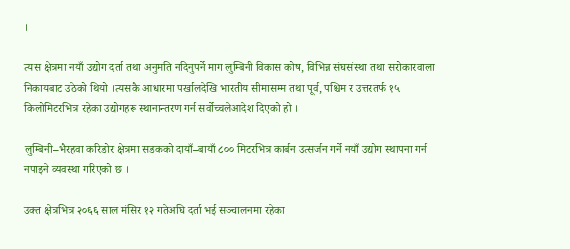।

त्यस क्षेत्रमा नयाँ उद्योग दर्ता तथा अनुमति नदिनुपर्ने माग लुम्बिनी विकास कोष, विभिन्न संघसंस्था तथा सरोकारवाला निकायबाट उठेको थियो ।त्यसकै आधारमा पर्खालदेखि भारतीय सीमासम्म तथा पूर्व, पश्चिम र उत्तरतर्फ १५ किलोमिटरभित्र रहेका उद्योगहरू स्थानान्तरण गर्न सर्वोच्चलेआदेश दिएको हो ।

लुम्बिनी–भैरहवा करिडोर क्षेत्रमा सडकको दायाँ–बायाँ ८०० मिटरभित्र कार्बन उत्सर्जन गर्ने नयाँ उद्योग स्थापना गर्न नपाइने व्यवस्था गरिएको छ ।

उक्त क्षेत्रभित्र २०६६ साल मंसिर १२ गतेअघि दर्ता भई सञ्चालनमा रहेका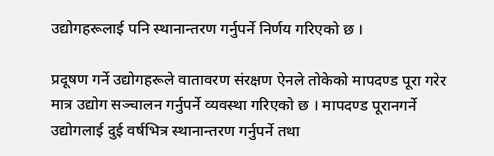उद्योगहरूलाई पनि स्थानान्तरण गर्नुपर्ने निर्णय गरिएको छ ।

प्रदूषण गर्ने उद्योगहरूले वातावरण संरक्षण ऐनले तोकेको मापदण्ड पूरा गरेर मात्र उद्योग सञ्चालन गर्नुपर्ने व्यवस्था गरिएको छ । मापदण्ड पूरानगर्ने उद्योगलाई दुई वर्षभित्र स्थानान्तरण गर्नुपर्ने तथा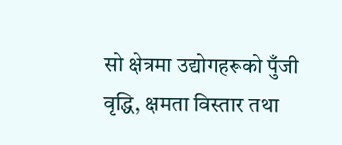सो क्षेत्रमा उद्योगहरूको पुँजी वृद्धि, क्षमता विस्तार तथा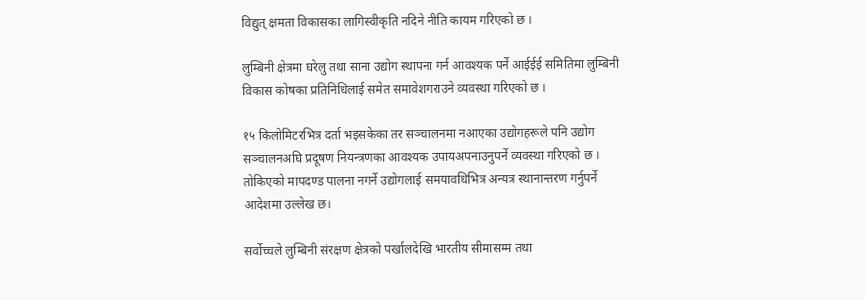विद्युत् क्षमता विकासका लागिस्वीकृति नदिने नीति कायम गरिएको छ ।

लुम्बिनी क्षेत्रमा घरेलु तथा साना उद्योग स्थापना गर्न आवश्यक पर्ने आईईई समितिमा लुम्बिनी विकास कोषका प्रतिनिधिलाई समेत समावेशगराउने व्यवस्था गरिएको छ ।

१५ किलोमिटरभित्र दर्ता भइसकेका तर सञ्चालनमा नआएका उद्योगहरूले पनि उद्योग सञ्चालनअघि प्रदूषण नियन्त्रणका आवश्यक उपायअपनाउनुपर्ने व्यवस्था गरिएको छ । तोकिएको मापदण्ड पालना नगर्ने उद्योगलाई समयावधिभित्र अन्यत्र स्थानान्तरण गर्नुपर्ने आदेशमा उल्लेख छ।

सर्वोच्चले लुम्बिनी संरक्षण क्षेत्रको पर्खालदेखि भारतीय सीमासम्म तथा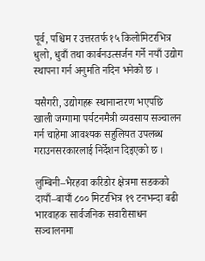पूर्व, पश्चिम र उत्तरतर्फ १५ किलोमिटरभित्र धुलो, धुवाँ तथा कार्बनउत्सर्जन गर्ने नयाँ उद्योग स्थापना गर्न अनुमति नदिन भनेको छ ।

यसैगरी, उद्योगहरू स्थानान्तरण भएपछि खाली जग्गामा पर्यटनमैत्री व्यवसाय सञ्चालन गर्न चाहेमा आवश्यक सहुलियत उपलब्ध गराउनसरकारलाई निर्देशन दिइएको छ ।

लुम्बिनी–भैरहवा करिडोर क्षेत्रमा सडकको दायाँ–बायाँ ८०० मिटरभित्र १९ टनभन्दा बढी भारवाहक सार्वजनिक सवारीसाधन सञ्चालनमा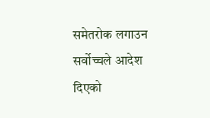समेतरोक लगाउन सर्वोच्चले आदेश दिएको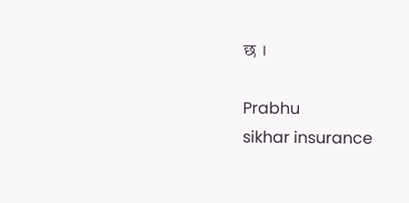छ ।

Prabhu
sikhar insurance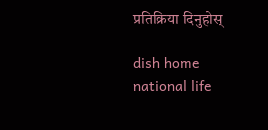प्रतिक्रिया दिनुहोस्

dish home
national life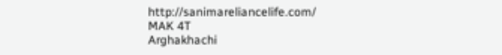http://sanimareliancelife.com/
MAK 4T
Arghakhachi